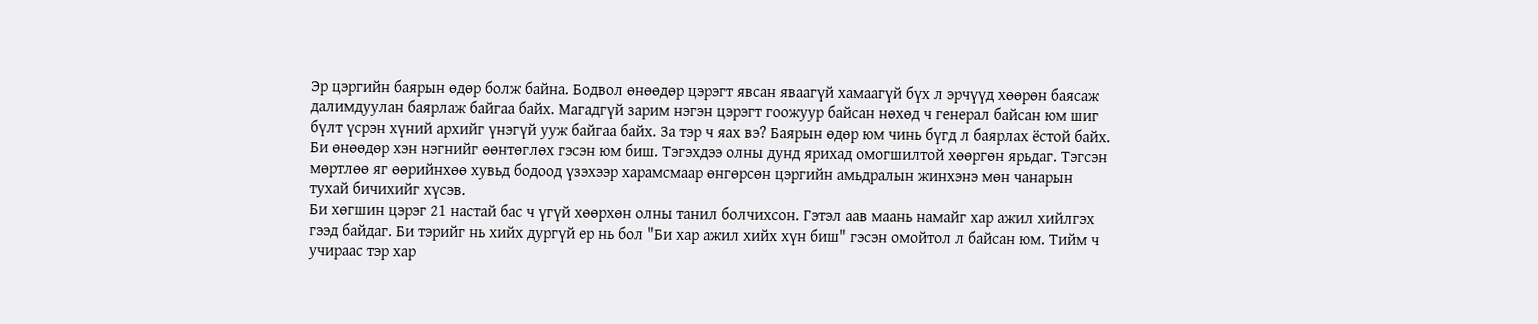Эр цэргийн баярын өдөр болж байна. Бодвол өнөөдөр цэрэгт явсан яваагүй хамаагүй бүх л эрчүүд хөөрөн баясаж далимдуулан баярлаж байгаа байх. Магадгүй зарим нэгэн цэрэгт гоожуур байсан нөхөд ч генерал байсан юм шиг бүлт үсрэн хүний архийг үнэгүй ууж байгаа байх. За тэр ч яах вэ? Баярын өдөр юм чинь бүгд л баярлах ёстой байх. Би өнөөдөр хэн нэгнийг өөнтөглөх гэсэн юм биш. Тэгэхдээ олны дунд ярихад омогшилтой хөөргөн ярьдаг. Тэгсэн мөртлөө яг өөрийнхөө хувьд бодоод үзэхээр харамсмаар өнгөрсөн цэргийн амьдралын жинхэнэ мөн чанарын тухай бичихийг хүсэв.
Би хөгшин цэрэг 21 настай бас ч үгүй хөөрхөн олны танил болчихсон. Гэтэл аав маань намайг хар ажил хийлгэх гээд байдаг. Би тэрийг нь хийх дургүй ер нь бол "Би хар ажил хийх хүн биш" гэсэн омойтол л байсан юм. Тийм ч учираас тэр хар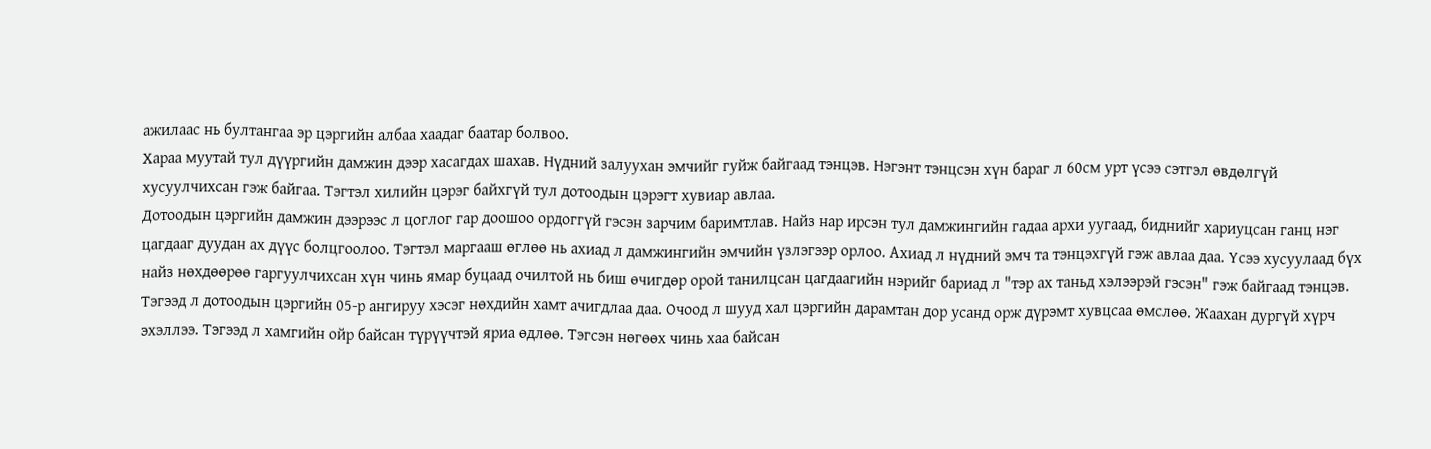ажилаас нь бултангаа эр цэргийн албаа хаадаг баатар болвоо.
Хараа муутай тул дүүргийн дамжин дээр хасагдах шахав. Нүдний залуухан эмчийг гуйж байгаад тэнцэв. Нэгэнт тэнцсэн хүн бараг л 60см урт үсээ сэтгэл өвдөлгүй хусуулчихсан гэж байгаа. Тэгтэл хилийн цэрэг байхгүй тул дотоодын цэрэгт хувиар авлаа.
Дотоодын цэргийн дамжин дээрээс л цоглог гар доошоо ордоггүй гэсэн зарчим баримтлав. Найз нар ирсэн тул дамжингийн гадаа архи уугаад, биднийг хариуцсан ганц нэг цагдааг дуудан ах дүүс болцгоолоо. Тэгтэл маргааш өглөө нь ахиад л дамжингийн эмчийн үзлэгээр орлоо. Ахиад л нүдний эмч та тэнцэхгүй гэж авлаа даа. Үсээ хусуулаад бүх найз нөхдөөрөө гаргуулчихсан хүн чинь ямар буцаад очилтой нь биш өчигдөр орой танилцсан цагдаагийн нэрийг бариад л "тэр ах таньд хэлээрэй гэсэн" гэж байгаад тэнцэв.
Тэгээд л дотоодын цэргийн 05-р ангируу хэсэг нөхдийн хамт ачигдлаа даа. Очоод л шууд хал цэргийн дарамтан дор усанд орж дүрэмт хувцсаа өмслөө. Жаахан дургүй хүрч эхэллээ. Тэгээд л хамгийн ойр байсан түрүүчтэй яриа өдлөө. Тэгсэн нөгөөх чинь хаа байсан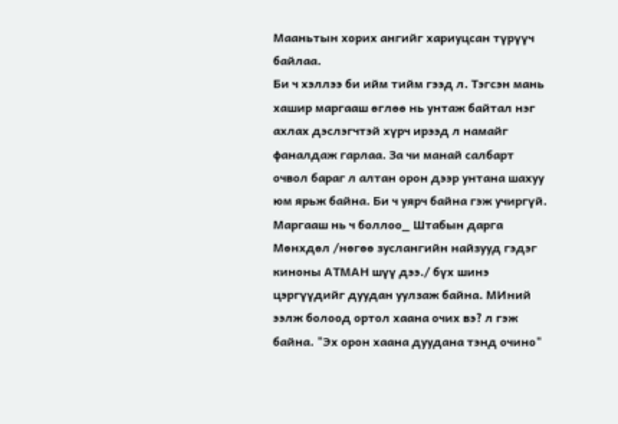Мааньтын хорих ангийг хариуцсан түрүүч байлаа.
Би ч хэллээ би ийм тийм гээд л. Тэгсэн мань хашир маргааш өглөө нь унтаж байтал нэг ахлах дэслэгчтэй хүрч ирээд л намайг фаналдаж гарлаа. За чи манай салбарт очвол бараг л алтан орон дээр унтана шахуу юм ярьж байна. Би ч уярч байна гэж учиргүй.
Маргааш нь ч боллоо_ Штабын дарга Мөнхдөл /нөгөө зуслангийн найзууд гэдэг киноны АТМАН шүү дээ./ бүх шинэ цэргүүдийг дуудан уулзаж байна. МИний ээлж болоод ортол хаана очих вэ? л гэж байна. "Эх орон хаана дуудана тэнд очино"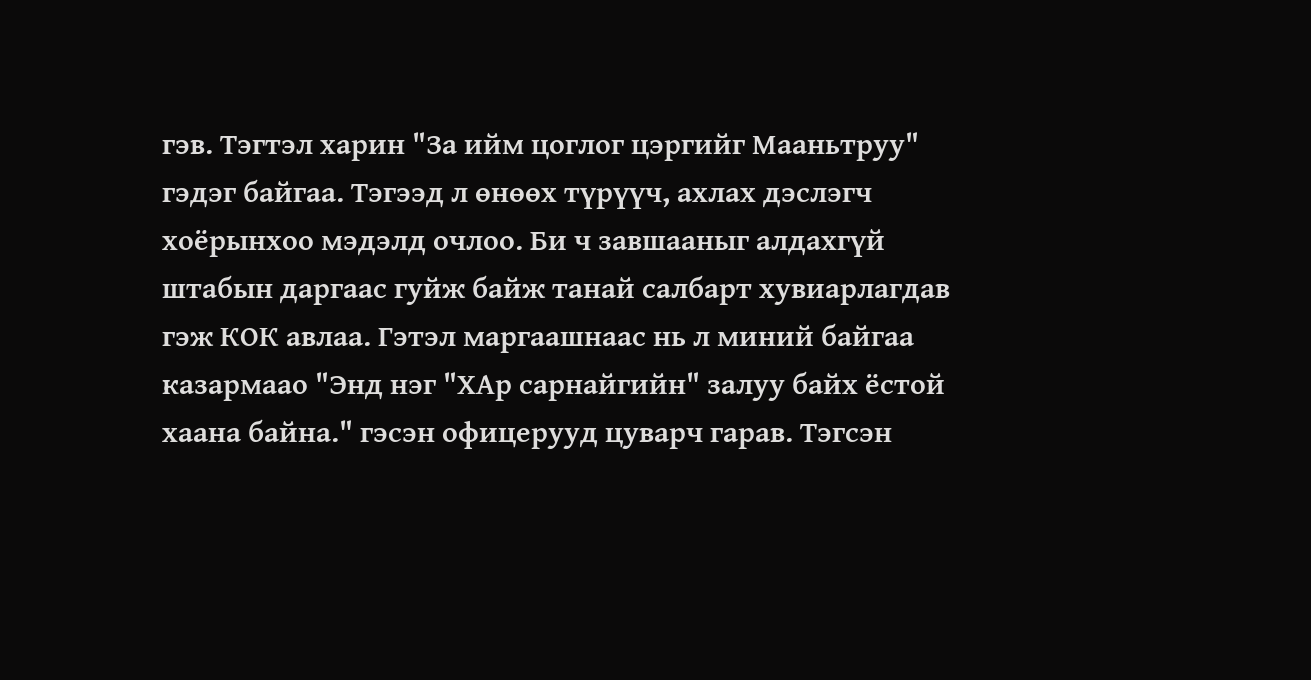гэв. Тэгтэл харин "За ийм цоглог цэргийг Мааньтруу" гэдэг байгаа. Тэгээд л өнөөх түрүүч, ахлах дэслэгч хоёрынхоо мэдэлд очлоо. Би ч завшааныг алдахгүй штабын даргаас гуйж байж танай салбарт хувиарлагдав гэж КОК авлаа. Гэтэл маргаашнаас нь л миний байгаа казармаао "Энд нэг "ХАр сарнайгийн" залуу байх ёстой хаана байна." гэсэн офицерууд цуварч гарав. Тэгсэн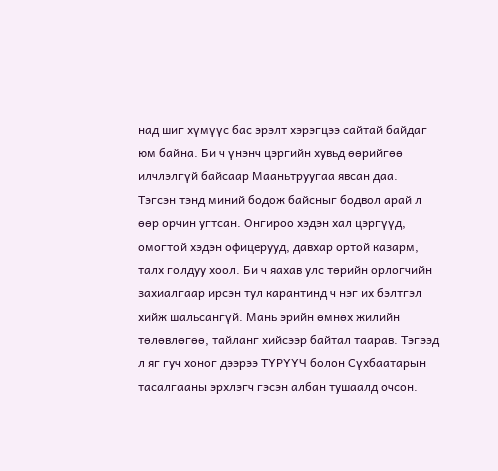над шиг хүмүүс бас эрэлт хэрэгцээ сайтай байдаг юм байна. Би ч үнэнч цэргийн хувьд өөрийгөө илчлэлгүй байсаар Мааньтруугаа явсан даа.
Тэгсэн тэнд миний бодож байсныг бодвол арай л өөр орчин угтсан. Онгироо хэдэн хал цэргүүд, омогтой хэдэн офицерууд, давхар ортой казарм, талх голдуу хоол. Би ч яахав улс төрийн орлогчийн захиалгаар ирсэн тул карантинд ч нэг их бэлтгэл хийж шальсангүй. Мань эрийн өмнөх жилийн төлөвлөгөө, тайланг хийсээр байтал таарав. Тэгээд л яг гуч хоног дээрээ ТҮРҮҮЧ болон Сүхбаатарын тасалгааны эрхлэгч гэсэн албан тушаалд очсон.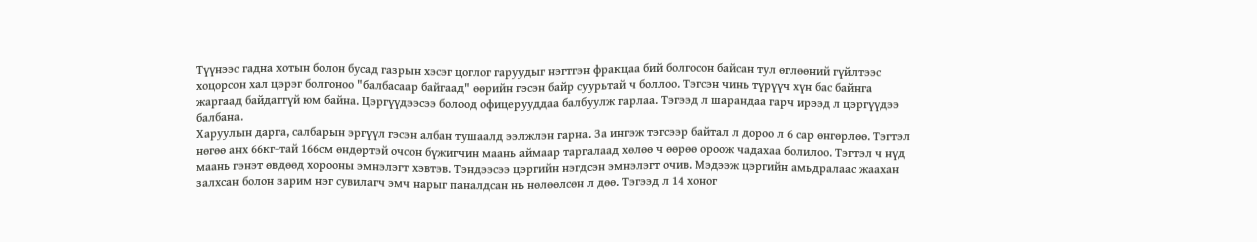Түүнээс гадна хотын болон бусад газрын хэсэг цоглог гаруудыг нэгтгэн фракцаа бий болгосон байсан тул өглөөний гүйлтээс хоцорсон хал цэрэг болгоноо "балбасаар байгаад" өөрийн гэсэн байр суурьтай ч боллоо. Тэгсэн чинь түрүүч хүн бас байнга жаргаад байдаггүй юм байна. Цэргүүдээсээ болоод офицерууддаа балбуулж гарлаа. Тэгээд л шарандаа гарч ирээд л цэргүүдээ балбана.
Харуулын дарга, салбарын эргүүл гэсэн албан тушаалд ээлжлэн гарна. За ингэж тэгсээр байтал л дороо л 6 сар өнгөрлөө. Тэгтэл нөгөө анх 66кг-тай 166см өндөртэй очсон бүжигчин маань аймаар таргалаад хөлөө ч өөрөө ороож чадахаа болилоо. Тэгтэл ч нүд маань гэнэт өвдөөд хорооны эмнэлэгт хэвтэв. Тэндээсээ цэргийн нэгдсэн эмнэлэгт очив. Мэдээж цэргийн амьдралаас жаахан залхсан болон зарим нэг сувилагч эмч нарыг паналдсан нь нөлөөлсөн л дөө. Тэгээд л 14 хоног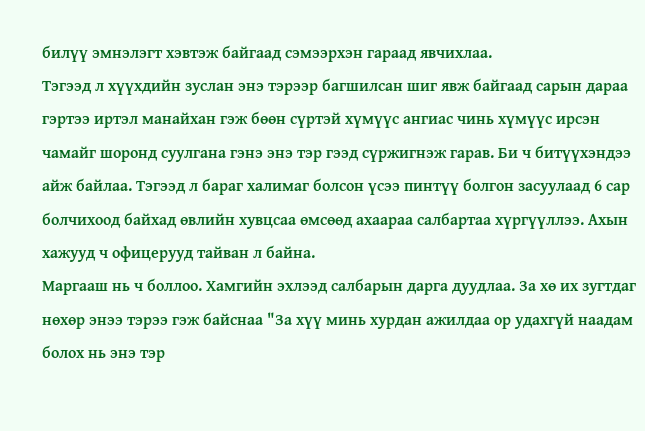билүү эмнэлэгт хэвтэж байгаад сэмээрхэн гараад явчихлаа.
Тэгээд л хүүхдийн зуслан энэ тэрээр багшилсан шиг явж байгаад сарын дараа гэртээ иртэл манайхан гэж бөөн сүртэй хүмүүс ангиас чинь хүмүүс ирсэн чамайг шоронд суулгана гэнэ энэ тэр гээд сүржигнэж гарав. Би ч битүүхэндээ айж байлаа. Тэгээд л бараг халимаг болсон үсээ пинтүү болгон засуулаад 6 сар болчихоод байхад өвлийн хувцсаа өмсөөд ахаараа салбартаа хүргүүллээ. Ахын хажууд ч офицерууд тайван л байна.
Маргааш нь ч боллоо. Хамгийн эхлээд салбарын дарга дуудлаа. За хө их зугтдаг нөхөр энээ тэрээ гэж байснаа "За хүү минь хурдан ажилдаа ор удахгүй наадам болох нь энэ тэр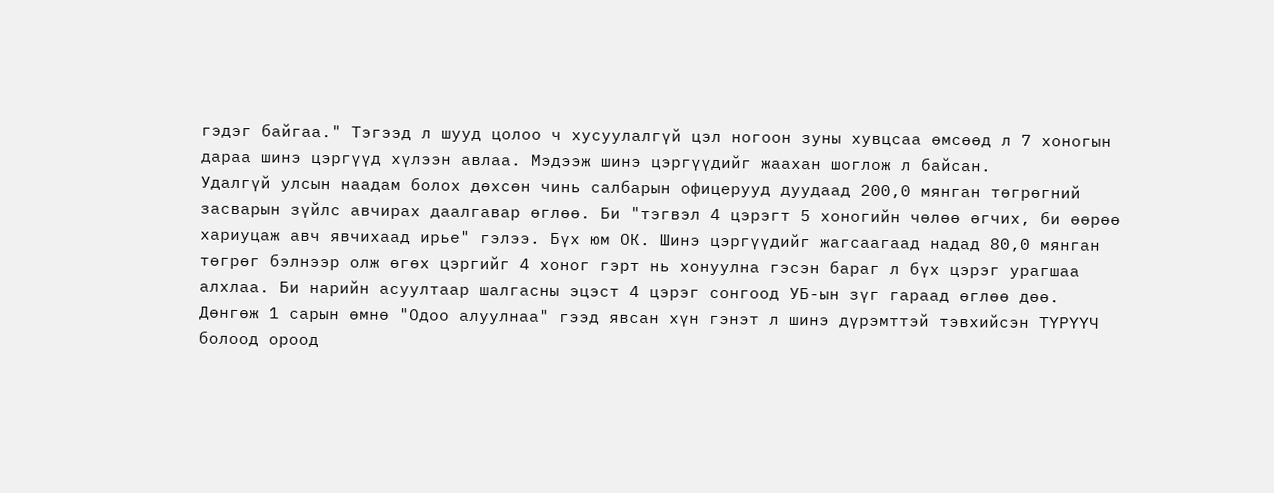гэдэг байгаа." Тэгээд л шууд цолоо ч хусуулалгүй цэл ногоон зуны хувцсаа өмсөөд л 7 хоногын дараа шинэ цэргүүд хүлээн авлаа. Мэдээж шинэ цэргүүдийг жаахан шоглож л байсан.
Удалгүй улсын наадам болох дөхсөн чинь салбарын офицерууд дуудаад 200,0 мянган төгрөгний засварын зүйлс авчирах даалгавар өглөө. Би "тэгвэл 4 цэрэгт 5 хоногийн чөлөө өгчих, би өөрөө хариуцаж авч явчихаад ирье" гэлээ. Бүх юм ОК. Шинэ цэргүүдийг жагсаагаад надад 80,0 мянган төгрөг бэлнээр олж өгөх цэргийг 4 хоног гэрт нь хонуулна гэсэн бараг л бүх цэрэг урагшаа алхлаа. Би нарийн асуултаар шалгасны эцэст 4 цэрэг сонгоод УБ-ын зүг гараад өглөө дөө.
Дөнгөж 1 сарын өмнө "Одоо алуулнаа" гээд явсан хүн гэнэт л шинэ дүрэмттэй тэвхийсэн ТҮРҮҮЧ болоод ороод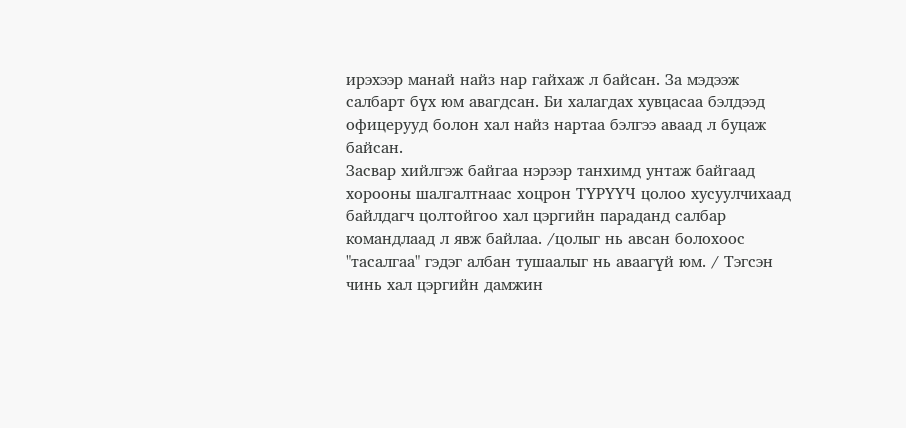ирэхээр манай найз нар гайхаж л байсан. За мэдээж салбарт бүх юм авагдсан. Би халагдах хувцасаа бэлдээд офицерууд болон хал найз нартаа бэлгээ аваад л буцаж байсан.
Засвар хийлгэж байгаа нэрээр танхимд унтаж байгаад хорооны шалгалтнаас хоцрон ТҮРҮҮЧ цолоо хусуулчихаад байлдагч цолтойгоо хал цэргийн параданд салбар командлаад л явж байлаа. /цолыг нь авсан болохоос "тасалгаа" гэдэг албан тушаалыг нь аваагүй юм. / Тэгсэн чинь хал цэргийн дамжин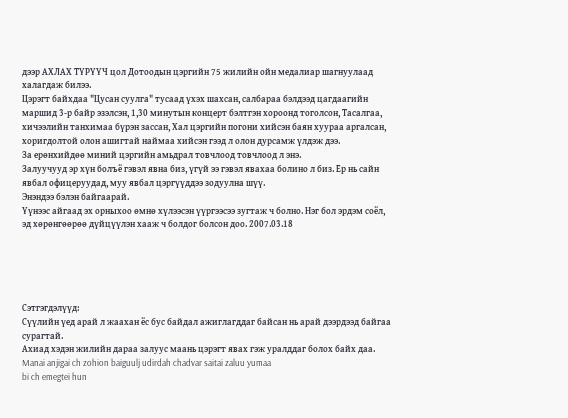дээр АХЛАХ ТҮРҮҮЧ цол Дотоодын цэргийн 75 жилийн ойн медалиар шагнуулаад халагдаж билээ.
Цэрэгт байхдаа "Цусан суулга" тусаад үхэх шахсан, салбараа бэлдээд цагдаагийн маршид 3-р байр эзэлсэн, 1,30 минутын концерт бэлтгэн хороонд тоголсон, Тасалгаа, хичээлийн танхимаа бүрэн зассан, Хал цэргийн погони хийсэн баян хуураа аргалсан, хоригдолтой олон ашигтай наймаа хийсэн гээд л олон дурсамж үлдэж дээ.
За ерөнхийдөө миний цэргийн амьдрал товчлоод товчлоод л энэ.
Залуучууд эр хүн болъё гэвэл явна биз, үгүй ээ гэвэл явахаа болино л биз. Ер нь сайн явбал офицеруудад, муу явбал цэргүүддээ зодуулна шүү.
Энэндээ бэлэн байгаарай.
Үүнээс айгаад эх орныхоо өмнө хүлээсэн үүргээсээ зугтаж ч болно. Нэг бол эрдэм соёл, эд хөрөнгөөрөө дүйцүүлэн хааж ч болдог болсон доо. 2007.03.18





Сэтгэгдэлүүд:
Сүүлийн үед арай л жаахан ёс бус байдал ажиглагддаг байсан нь арай дээрдээд байгаа сурагтай.
Ахиад хэдэн жилийн дараа залуус маань цэрэгт явах гэж уралддаг болох байх даа.
Manai anjigai ch zohion baiguulj udirdah chadvar saitai zaluu yumaa
bi ch emegtei hun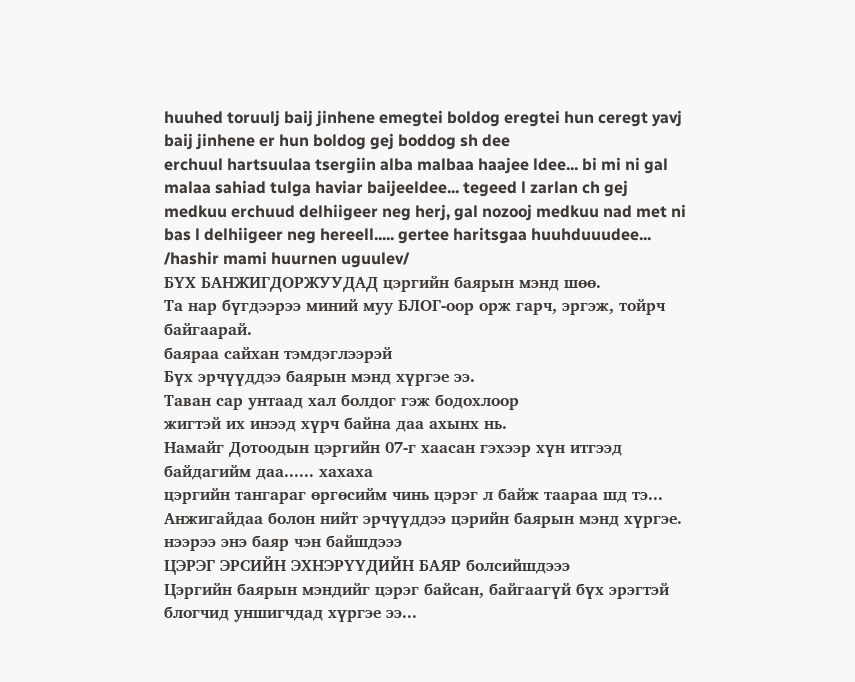huuhed toruulj baij jinhene emegtei boldog eregtei hun ceregt yavj baij jinhene er hun boldog gej boddog sh dee
erchuul hartsuulaa tsergiin alba malbaa haajee ldee... bi mi ni gal malaa sahiad tulga haviar baijeeldee... tegeed l zarlan ch gej medkuu erchuud delhiigeer neg herj, gal nozooj medkuu nad met ni bas l delhiigeer neg hereell..... gertee haritsgaa huuhduuudee...
/hashir mami huurnen uguulev/
БҮХ БАНЖИГДОРЖУУДАД цэргийн баярын мэнд шөө.
Та нар бүгдээрээ миний муу БЛОГ-оор орж гарч, эргэж, тойрч байгаарай.
баяраа сайхан тэмдэглээрэй
Бүх эрчүүддээ баярын мэнд хүргэе ээ.
Таван сар унтаад хал болдог гэж бодохлоор
жигтэй их инээд хүрч байна даа ахынх нь.
Намайг Дотоодын цэргийн 07-г хаасан гэхээр хүн итгээд байдагийм даа...... хахаха
цэргийн тангараг өргөсийм чинь цэрэг л байж таараа шд тэ...
Анжигайдаа болон нийт эрчүүддээ цэрийн баярын мэнд хүргэе.
нээрээ энэ баяр чэн байшдэээ
ЦЭРЭГ ЭРСИЙН ЭХНЭРҮҮДИЙН БАЯР болсийшдэээ
Цэргийн баярын мэндийг цэрэг байсан, байгаагүй бүх эрэгтэй блогчид уншигчдад хүргэе ээ...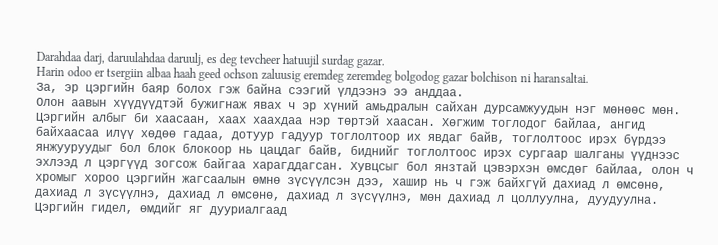Darahdaa darj, daruulahdaa daruulj, es deg tevcheer hatuujil surdag gazar.
Harin odoo er tsergiin albaa haah geed ochson zaluusig eremdeg zeremdeg bolgodog gazar bolchison ni haransaltai.
За, эр цэргийн баяр болох гэж байна сээгий үлдээнэ ээ анддаа.
Олон аавын хүүдүүдтэй бужигнаж явах ч эр хүний амьдралын сайхан дурсамжуудын нэг мөнөөс мөн. Цэргийн албыг би хаасаан, хаах хаахдаа нэр төртэй хаасан. Хөгжим тоглодог байлаа, ангид байхаасаа илүү хөдөө гадаа, дотуур гадуур тоглолтоор их явдаг байв, тоглолтоос ирэх бүрдээ янжууруудыг бол блок блокоор нь цацдаг байв, биднийг тоглолтоос ирэх сургаар шалганы үүднээс эхлээд л цэргүүд зогсож байгаа харагддагсан. Хувцсыг бол янзтай цэвэрхэн өмсдөг байлаа, олон ч хромыг хороо цэргийн жагсаалын өмнө зүсүүлсэн дээ, хашир нь ч гэж байхгүй дахиад л өмсөнө, дахиад л зүсүүлнэ, дахиад л өмсөнө, дахиад л зүсүүлнэ, мөн дахиад л цоллуулна, дуудуулна. Цэргийн гидел, өмдийг яг дууриалгаад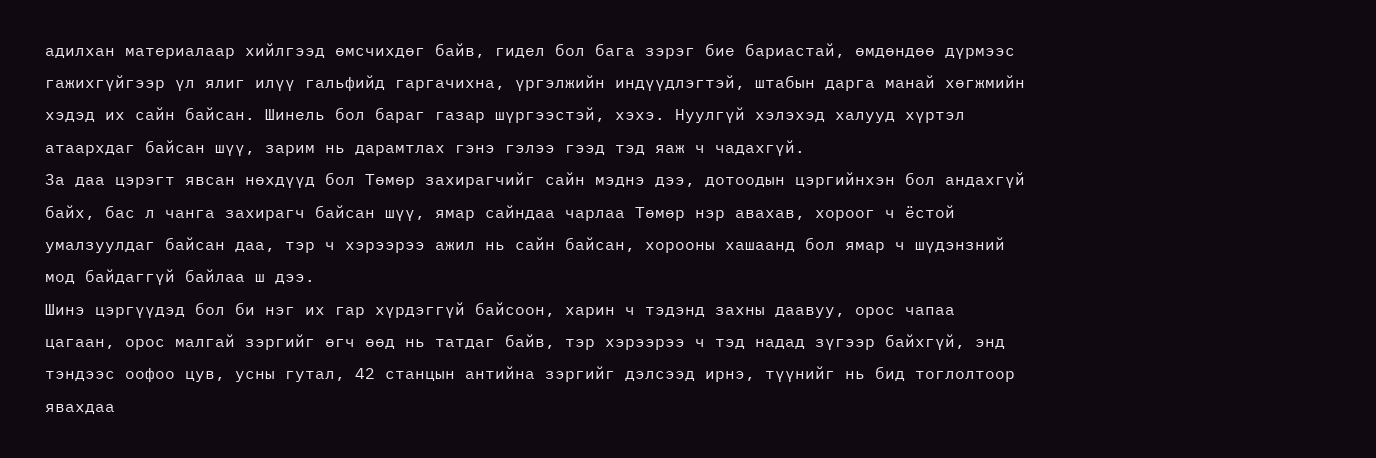адилхан материалаар хийлгээд өмсчихдөг байв, гидел бол бага зэрэг бие бариастай, өмдөндөө дүрмээс гажихгүйгээр үл ялиг илүү гальфийд гаргачихна, үргэлжийн индүүдлэгтэй, штабын дарга манай хөгжмийн хэдэд их сайн байсан. Шинель бол бараг газар шүргээстэй, хэхэ. Нуулгүй хэлэхэд халууд хүртэл атаархдаг байсан шүү, зарим нь дарамтлах гэнэ гэлээ гээд тэд яаж ч чадахгүй.
За даа цэрэгт явсан нөхдүүд бол Төмөр захирагчийг сайн мэднэ дээ, дотоодын цэргийнхэн бол андахгүй байх, бас л чанга захирагч байсан шүү, ямар сайндаа чарлаа Төмөр нэр авахав, хороог ч ёстой умалзуулдаг байсан даа, тэр ч хэрээрээ ажил нь сайн байсан, хорооны хашаанд бол ямар ч шүдэнзний мод байдаггүй байлаа ш дээ.
Шинэ цэргүүдэд бол би нэг их гар хүрдэггүй байсоон, харин ч тэдэнд захны даавуу, орос чапаа цагаан, орос малгай зэргийг өгч өөд нь татдаг байв, тэр хэрээрээ ч тэд надад зүгээр байхгүй, энд тэндээс оофоо цув, усны гутал, 42 станцын антийна зэргийг дэлсээд ирнэ, түүнийг нь бид тоглолтоор явахдаа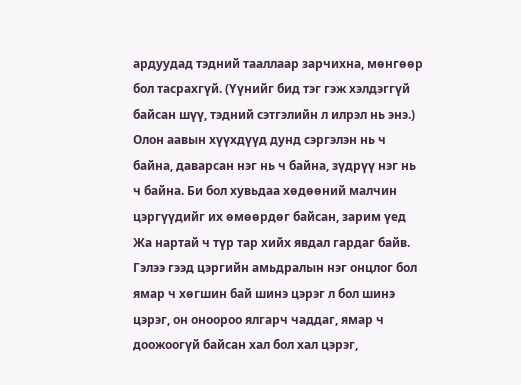ардуудад тэдний тааллаар зарчихна, мөнгөөр бол тасрахгүй. (Үүнийг бид тэг гэж хэлдэггүй байсан шүү, тэдний сэтгэлийн л илрэл нь энэ.)
Олон аавын хүүхдүүд дунд сэргэлэн нь ч байна, даварсан нэг нь ч байна, зүдрүү нэг нь ч байна. Би бол хувьдаа хөдөөний малчин цэргүүдийг их өмөөрдөг байсан, зарим үед Жа нартай ч түр тар хийх явдал гардаг байв. Гэлээ гээд цэргийн амьдралын нэг онцлог бол ямар ч хөгшин бай шинэ цэрэг л бол шинэ цэрэг, он оноороо ялгарч чаддаг, ямар ч доожоогүй байсан хал бол хал цэрэг,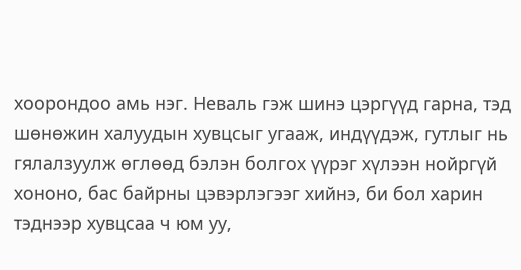хоорондоо амь нэг. Неваль гэж шинэ цэргүүд гарна, тэд шөнөжин халуудын хувцсыг угааж, индүүдэж, гутлыг нь гялалзуулж өглөөд бэлэн болгох үүрэг хүлээн нойргүй хононо, бас байрны цэвэрлэгээг хийнэ, би бол харин тэднээр хувцсаа ч юм уу,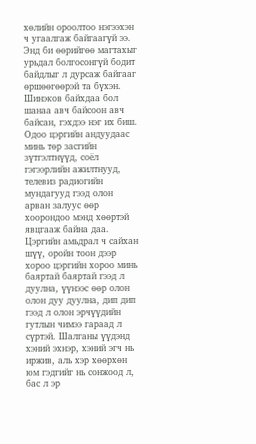хөлийн ороолтоо нэгээхэн ч угаалгаж байгаагүй ээ.
Энд би өөрийгөө магтахыг урьдал болгосонгүй бодит байдлыг л дурсаж байгааг өршөөгөөрэй та бүхэн. Шинэков байхдаа бол шанаа авч байсоон авч байсан, гэхдээ нэг их биш. Одоо цэргийн андуудаас минь төр засгийн зүтгэлтнүүд, соёл гэгээрлийн ажилтнууд, телевиз радиогийн мундагууд гээд олон арван залуус өөр хоорондоо мэнд хөөртэй явцгааж байна даа.
Цэргийн амьдрал ч сайхан шүү, оройн тоон дээр хороо цэргийн хороо минь баяртай баяртай гээд л дуулна, үүнээс өөр олон олон дуу дуулна, дип дип гээд л олон эрчүүдийн гутлын чимээ гараад л сүртэй. Шалганы үүдэнд хэний эхнэр, хэний эгч нь иржив, аль хэр хөөрхөн юм гэдгийг нь сонжоод л, бас л эр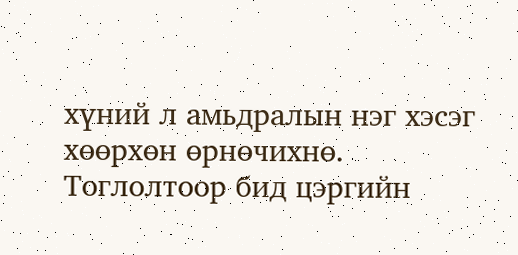хүний л амьдралын нэг хэсэг хөөрхөн өрнөчихнө. Тоглолтоор бид цэргийн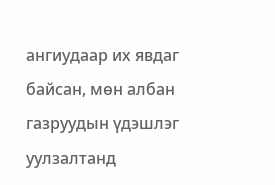ангиудаар их явдаг байсан, мөн албан газруудын үдэшлэг уулзалтанд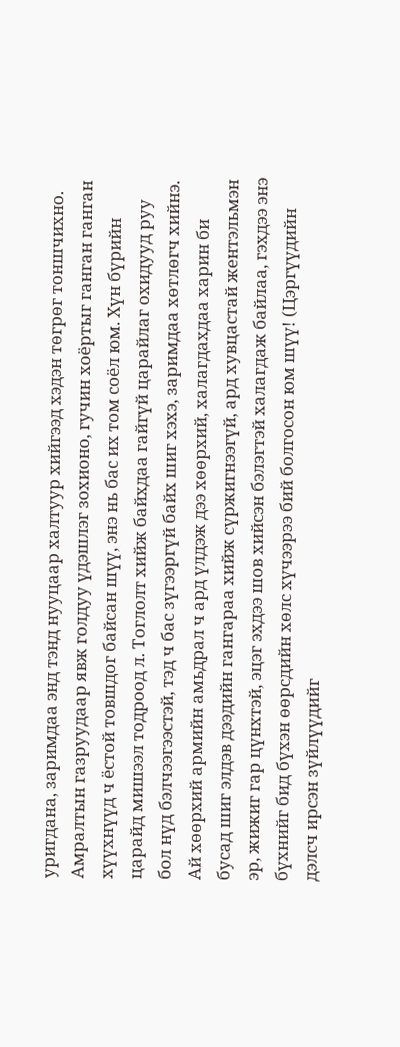уригдана, заримдаа энд тэнд нууцаар халтуур хийгээд хэдэн төгрөг тоншчихно. Амралтын газруудаар явж голдуу үдэшлэг зохионо, гучин хоёртыг ганган ганган хүүхнүүд ч ёстой товшдог байсан шүү, энэ нь бас их том соёл юм. Хүн бүрийн царайд мишээл тодроод л. Тоглолт хийж байхдаа гайгүй царайлаг охидууд руу бол нүд бэлчээгээстэй, тэд ч бас зүгээргүй байх шиг хэхэ, заримдаа хөтлөгч хийнэ.
Ай хөөрхий армийн амьдрал ч ард үлдэж дээ хөөрхий, халагдахдаа харин би бусад шиг элдэв дээдийн гангараа хийж сүржигнээгүй, ард хувцастай жентэльмэн эр, жижиг гар цүнхтэй, эцэг эхдээ шов хийсэн бэлэгтэй халагдаж байлаа, гэхдээ энэ бүхнийг бид бүхэн өөрсдийн хөлс хүчээрээ бий болгосон юм шүү! (Цэргүүдийн дэлсч ирсэн зүйлүүдийг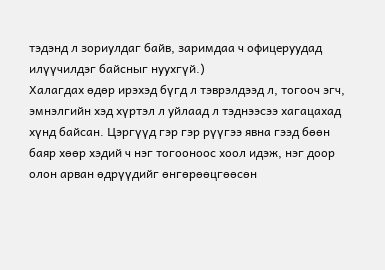тэдэнд л зориулдаг байв, заримдаа ч офицеруудад илүүчилдэг байсныг нуухгүй.)
Халагдах өдөр ирэхэд бүгд л тэврэлдээд л, тогооч эгч, эмнэлгийн хэд хүртэл л уйлаад л тэднээсээ хагацахад хүнд байсан. Цэргүүд гэр гэр рүүгээ явна гээд бөөн баяр хөөр хэдий ч нэг тогооноос хоол идэж, нэг доор олон арван өдрүүдийг өнгөрөөцгөөсөн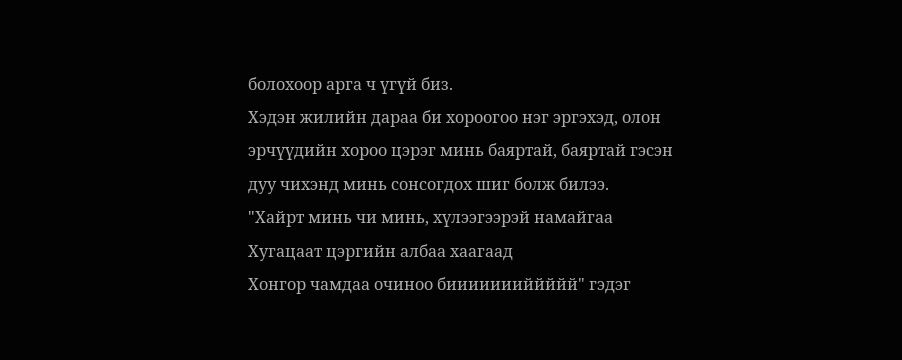болохоор арга ч үгүй биз.
Хэдэн жилийн дараа би хороогоо нэг эргэхэд, олон эрчүүдийн хороо цэрэг минь баяртай, баяртай гэсэн дуу чихэнд минь сонсогдох шиг болж билээ.
"Хайрт минь чи минь, хүлээгээрэй намайгаа
Хугацаат цэргийн албаа хаагаад
Хонгор чамдаа очиноо биииииииййййй" гэдэг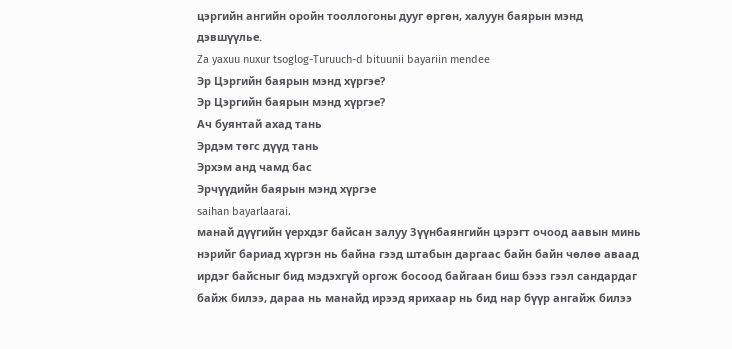цэргийн ангийн оройн тооллогоны дууг өргөн, халуун баярын мэнд дэвшүүлье.
Za yaxuu nuxur tsoglog-Turuuch-d bituunii bayariin mendee
Эр Цэргийн баярын мэнд хүргэе?
Эр Цэргийн баярын мэнд хүргэе?
Ач буянтай ахад тань
Эрдэм төгс дүүд тань
Эрхэм анд чамд бас
Эрчүүдийн баярын мэнд хүргэе
saihan bayarlaarai.
манай дүүгийн үерхдэг байсан залуу Зүүнбаянгийн цэрэгт очоод аавын минь нэрийг бариад хүргэн нь байна гээд штабын даргаас байн байн чөлөө аваад ирдэг байсныг бид мэдэхгүй оргож босоод байгаан биш бээз гээл сандардаг байж билээ, дараа нь манайд ирээд ярихаар нь бид нар бүүр ангайж билээ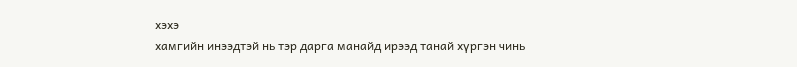хэхэ
хамгийн инээдтэй нь тэр дарга манайд ирээд танай хүргэн чинь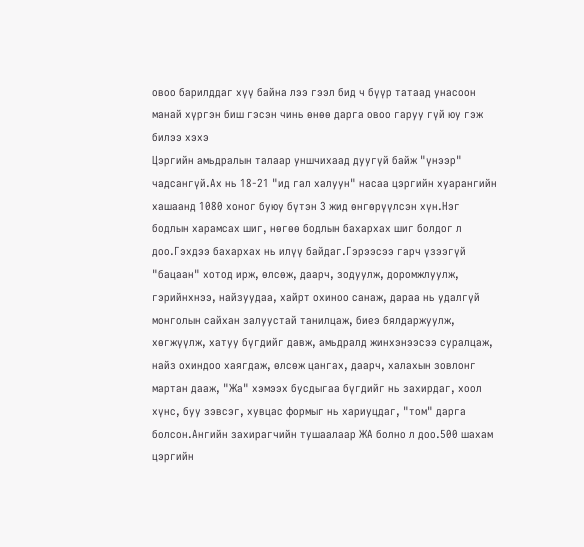овоо барилддаг хүү байна лээ гээл бид ч бүүр татаад унасоон
манай хүргэн биш гэсэн чинь өнөө дарга овоо гаруу гүй юу гэж билээ хэхэ
Цэргийн амьдралын талаар уншчихаад дуугүй байж "үнээр" чадсангүй.Ах нь 18-21 "ид гал халуун" насаа цэргийн хуарангийн хашаанд 1080 хоног буюу бүтэн 3 жид өнгөрүүлсэн хүн.Нэг бодлын харамсах шиг, нөгөө бодлын бахархах шиг болдог л доо.Гэхдээ бахархах нь илүү байдаг.Гэрээсээ гарч үзээгүй "бацаан" хотод ирж, өлсөж, даарч, зодуулж, доромжлуулж, гэрийнхнээ, найзуудаа, хайрт охиноо санаж, дараа нь удалгүй монголын сайхан залуустай танилцаж, биеэ бялдаржуулж, хөгжүүлж, хатуу бүгдийг давж, амьдралд жинхэнээсээ суралцаж, найз охиндоо хаягдаж, өлсөж цангах, даарч, халахын зовлонг мартан дааж, "Жа" хэмээх бусдыгаа бүгдийг нь захирдаг, хоол хүнс, буу зэвсэг, хувцас формыг нь хариуцдаг, "том" дарга болсон.Ангийн захирагчийн тушаалаар ЖА болно л доо.500 шахам цэргийн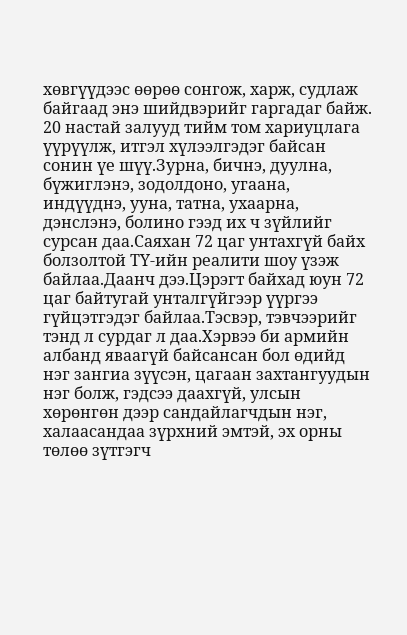хөвгүүдээс өөрөө сонгож, харж, судлаж байгаад энэ шийдвэрийг гаргадаг байж.
20 настай залууд тийм том хариуцлага үүрүүлж, итгэл хүлээлгэдэг байсан сонин үе шүү.Зурна, бичнэ, дуулна, бүжиглэнэ, зодолдоно, угаана, индүүднэ, ууна, татна, ухаарна, дэнслэнэ, болино гээд их ч зүйлийг сурсан даа.Саяхан 72 цаг унтахгүй байх болзолтой ТҮ-ийн реалити шоу үзэж байлаа.Даанч дээ.Цэрэгт байхад юун 72 цаг байтугай унталгүйгээр үүргээ гүйцэтгэдэг байлаа.Тэсвэр, тэвчээрийг тэнд л сурдаг л даа.Хэрвээ би армийн албанд яваагүй байсансан бол өдийд нэг зангиа зүүсэн, цагаан захтангуудын нэг болж, гэдсээ даахгүй, улсын хөрөнгөн дээр сандайлагчдын нэг, халаасандаа зүрхний эмтэй, эх орны төлөө зүтгэгч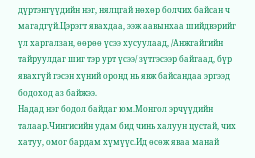дүртэнгүүдийн нэг, нялцгай нөхөр болчих байсан ч магадгүй.Цэрэгт явахдаа, ээж аавынхаа шийдвэрийг үл харгалзан, өөрөө үсээ хусуулаад, /Анжгайгийн тайруулдаг шиг тэр урт үсээ/ зүтгэсээр байгаад, бүр явахгүй гэсэн хүний оронд нь явж байсандаа эргээд бодоход аз байжээ.
Надад нэг бодол байдаг юм.Монгол эрчүүдийн талаар.Чингисийн удам бид чинь халуун цустай, чих хатуу, омог бардам хүмүүс.Ид өсөж яваа манай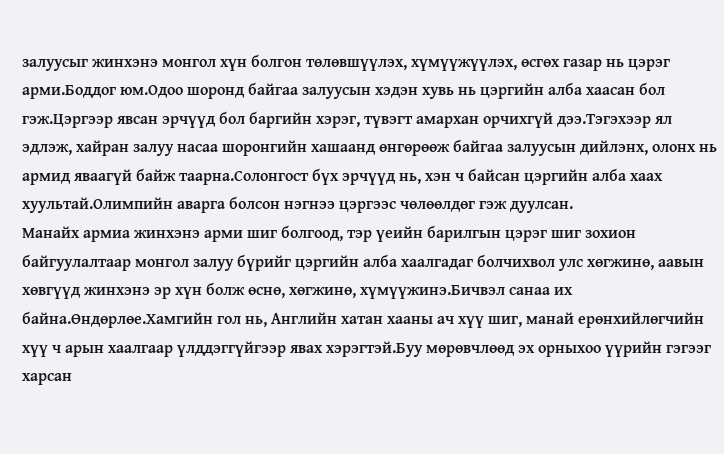залуусыг жинхэнэ монгол хүн болгон төлөвшүүлэх, хүмүүжүүлэх, өсгөх газар нь цэрэг арми.Боддог юм.Одоо шоронд байгаа залуусын хэдэн хувь нь цэргийн алба хаасан бол гэж.Цэргээр явсан эрчүүд бол баргийн хэрэг, түвэгт амархан орчихгүй дээ.Тэгэхээр ял эдлэж, хайран залуу насаа шоронгийн хашаанд өнгөрөөж байгаа залуусын дийлэнх, олонх нь армид яваагүй байж таарна.Солонгост бүх эрчүүд нь, хэн ч байсан цэргийн алба хаах хуультай.Олимпийн аварга болсон нэгнээ цэргээс чөлөөлдөг гэж дуулсан.
Манайх армиа жинхэнэ арми шиг болгоод, тэр үеийн барилгын цэрэг шиг зохион байгуулалтаар монгол залуу бүрийг цэргийн алба хаалгадаг болчихвол улс хөгжинө, аавын хөвгүүд жинхэнэ эр хүн болж өснө, хөгжинө, хүмүүжинэ.Бичвэл санаа их байна.Өндөрлөе.Хамгийн гол нь, Английн хатан хааны ач хүү шиг, манай ерөнхийлөгчийн хүү ч арын хаалгаар үлддэггүйгээр явах хэрэгтэй.Буу мөрөвчлөөд эх орныхоо үүрийн гэгээг харсан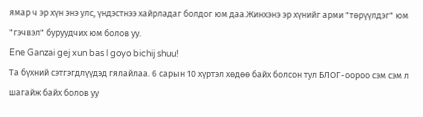ямар ч эр хүн энэ улс, үндэстнээ хайрладаг болдог юм даа.Жинхэнэ эр хүнийг арми "төрүүлдэг" юм "гэчвэл" буруудчих юм болов уу.
Ene Ganzai gej xun bas l goyo bichij shuu!
Та бүхний сэтгэгдлүүдэд гялайлаа. 6 сарын 10 хүртэл хөдөө байх болсон тул БЛОГ-оороо сэм сэм л шагайж байх болов уу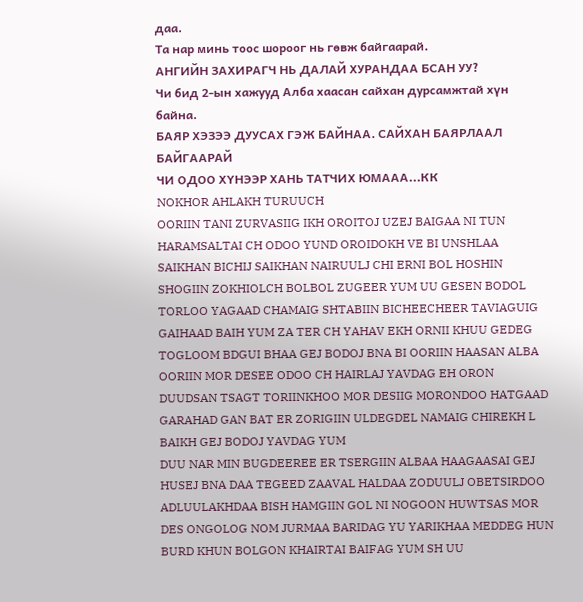даа.
Та нар минь тоос шороог нь гөвж байгаарай.
АНГИЙН ЗАХИРАГЧ НЬ ДАЛАЙ ХУРАНДАА БСАН УУ?
Чи бид 2-ын хажууд Алба хаасан сайхан дурсамжтай хүн байна.
БАЯР ХЭЗЭЭ ДУУСАХ ГЭЖ БАЙНАА. САЙХАН БАЯРЛААЛ БАЙГААРАЙ
ЧИ ОДОО ХҮНЭЭР ХАНЬ ТАТЧИХ ЮМААА...КК
NOKHOR AHLAKH TURUUCH
OORIIN TANI ZURVASIIG IKH OROITOJ UZEJ BAIGAA NI TUN HARAMSALTAI CH ODOO YUND OROIDOKH VE BI UNSHLAA SAIKHAN BICHIJ SAIKHAN NAIRUULJ CHI ERNI BOL HOSHIN SHOGIIN ZOKHIOLCH BOLBOL ZUGEER YUM UU GESEN BODOL TORLOO YAGAAD CHAMAIG SHTABIIN BICHEECHEER TAVIAGUIG GAIHAAD BAIH YUM ZA TER CH YAHAV EKH ORNII KHUU GEDEG TOGLOOM BDGUI BHAA GEJ BODOJ BNA BI OORIIN HAASAN ALBA OORIIN MOR DESEE ODOO CH HAIRLAJ YAVDAG EH ORON DUUDSAN TSAGT TORIINKHOO MOR DESIIG MORONDOO HATGAAD GARAHAD GAN BAT ER ZORIGIIN ULDEGDEL NAMAIG CHIREKH L BAIKH GEJ BODOJ YAVDAG YUM
DUU NAR MIN BUGDEEREE ER TSERGIIN ALBAA HAAGAASAI GEJ HUSEJ BNA DAA TEGEED ZAAVAL HALDAA ZODUULJ OBETSIRDOO ADLUULAKHDAA BISH HAMGIIN GOL NI NOGOON HUWTSAS MOR DES ONGOLOG NOM JURMAA BARIDAG YU YARIKHAA MEDDEG HUN BURD KHUN BOLGON KHAIRTAI BAIFAG YUM SH UU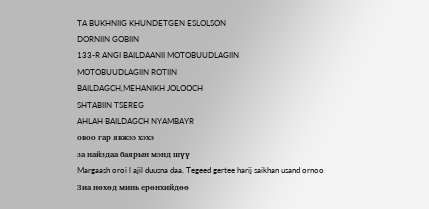TA BUKHNIIG KHUNDETGEN ESLOLSON
DORNIIN GOBIIN
133-R ANGI BAILDAANII MOTOBUUDLAGIIN
MOTOBUUDLAGIIN ROTIIN
BAILDAGCH,MEHANIKH JOLOOCH
SHTABIIN TSEREG
AHLAH BAILDAGCH NYAMBAYR
овоо гар явжээ хэхэ
за найздаа баярын мэнд шүү
Margaash oroi l ajil duusna daa. Tegeed gertee harij saikhan usand ornoo
Зиа нөхөд минь ерөнхийдөө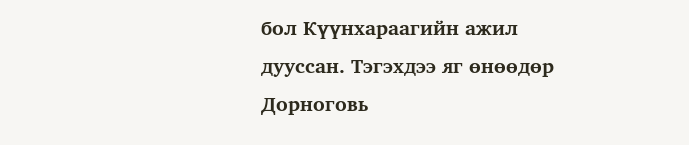бол Күүнхараагийн ажил дууссан. Тэгэхдээ яг өнөөдөр Дорноговь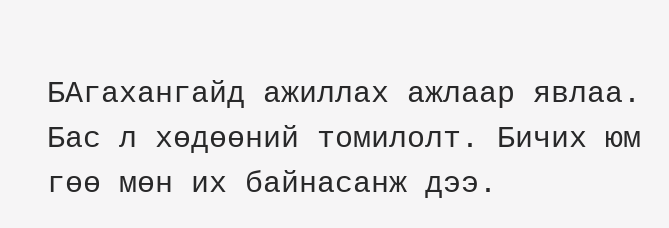БАгахангайд ажиллах ажлаар явлаа. Бас л хөдөөний томилолт. Бичих юм гөө мөн их байнасанж дээ.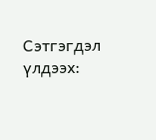Сэтгэгдэл үлдээх: